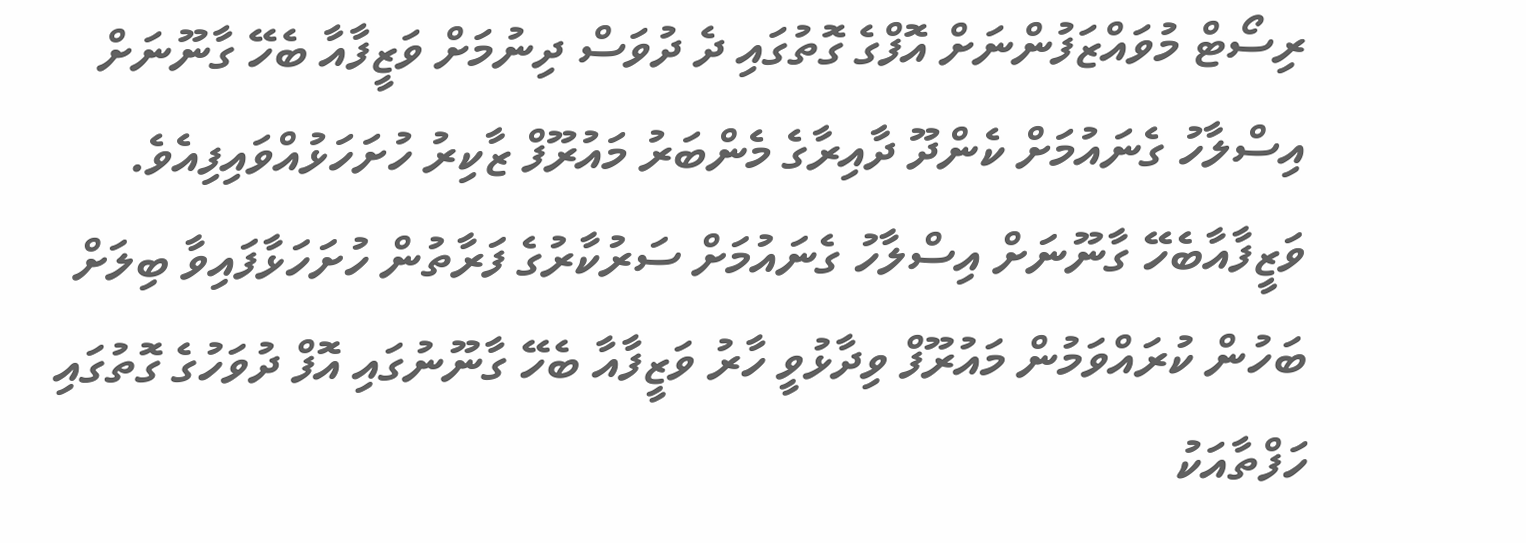ރިސޯޓް މުވައްޒަފުންނަށް އޮފްގެ ގޮތުގައި ދެ ދުވަސް ދިނުމަށް ވަޒީފާއާ ބެހޭ ގާނޫނަށް އިސްލާހު ގެނައުމަށް ކެންދޫ ދާއިރާގެ މެންބަރު މައުރޫފް ޒާކިރު ހުށަހަޅުއްވައިފިއެވެ.
ވަޒީފާއާބެހޭ ގާނޫނަށް އިސްލާހު ގެނައުމަށް ސަރުކާރުގެ ފަރާތުން ހުށަހަޅާފައިވާ ބިލަށް ބަހުން ކުރައްވަމުން މައުރޫފް ވިދާޅުވީ ހާރު ވަޒީފާއާ ބެހޭ ގާނޫނުގައި އޮފް ދުވަހުގެ ގޮތުގައި ހަފްތާއަކު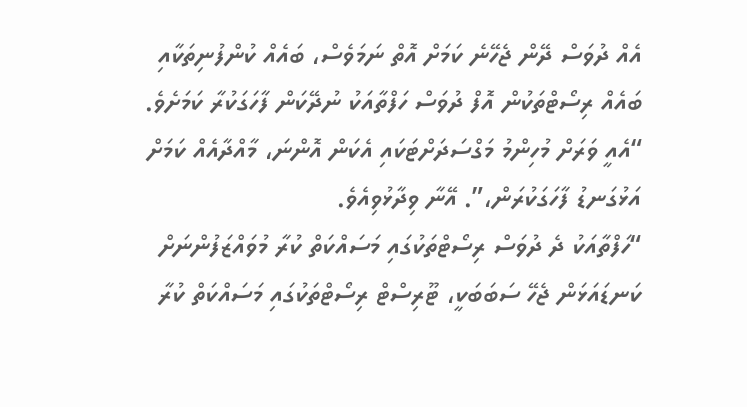އެއް ދުވަސް ދޭން ޖެހޭނެ ކަމަށް އޮތް ނަމަވެސް، ބައެއް ކުންފުނިތަކާއި ބައެއް ރިސޯޓްތަކުން އޮފް ދުވަސް ހަފްތާއަކު ނުދޭކަން ފާހަގަކުރާ ކަމަށެވެ.
“އެއީ ވަރަށް މުހިންމު މަގްސަދަށްޓަކައި އެކަން އޮންނަ، މާއްދާއެއް ކަމަށް އަޅުގަނޑު ފާހަގަކުރަން،”. އޭނާ ވިދާޅުވިއެވެ.
“ހަފްތާއަކު ދެ ދުވަސް ރިސޯޓްތަކުގައި މަސައްކަތް ކުރާ މުވައްޒަފުންނަށް ކަނޑައަޅަން ޖެހޭ ސަބަބަކީ، ޓޫރިސްޓް ރިސޯޓްތަކުގައި މަސައްކަތް ކުރާ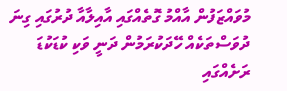މުވައްޒަފުން އާއްމު ގޮތެއްގައި އާއިލާއާ ދުރުގައި ގިނަ ދުވަސްތަކެއް ހޭދަކުރަމުން ދަނީ ވަކި ކުޑަކުޑަ ރަށެއްގައި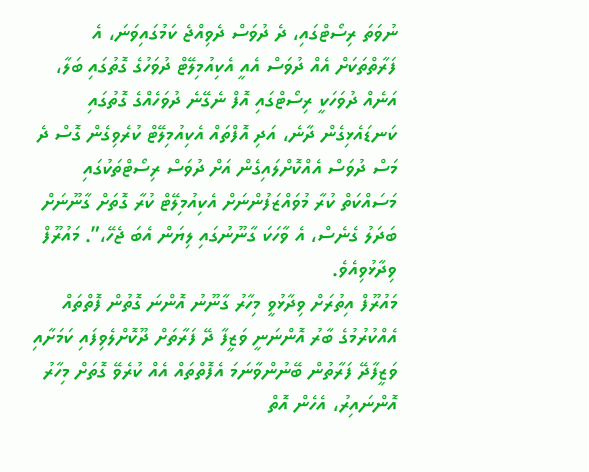ނުވަތަ ރިސޯޓްގައި، ދެ ދުވަސް ދެވިއްޖެ ކަމުގައިވަނަ، އެ ފަރާތްތަކަށް އެއް ދުވަސް އެއީ އެކިއުމިލޭޓް ދުވަހުގެ ގޮތުގައި ބަލާ، އަނެއް ދުވަހަކީ ރިސޯޓްގައި އޮފް ނެގޭނެ ދުވަހެއްގެ ގޮތުގައި ކަނޑައެޅިގެން ދާނެ، އަދި އޮފްތައް އެކިއުމިލޭޓް ކުރެވިގެން ގޮސް ދެ މަސް ދުވަސް އެއްކޮށްލައިގެން އަށް ދުވަސް ރިސޯޓްތަކުގައި މަސައްކަތް ކުރާ މުވައްޒަފުންނަށް އެކިއުމިލޭޓް ކުރާ ގޮތަށް ގާނޫނަށް ބަދަލު ގެނެސް، އެ ވާހަކަ ގާނޫނުގައި ލިޔަން އެބަ ޖެހޭ،”. މައުރޫފް ވިދާޅުވިއެވެ.
މައުރޫފް އިތުރަށް ވިދާޅުވީ މިހާރު ގާނޫނު އޮންނަ ގޮތުން ފޮތްތައް އެއްކުރުމުގެ ބާރު އޮންނަނީ ވަޒީފާ ދޭ ފަރާތަށް ދޫކޮށްލެވިފައި ކަމަށާއި ވަޒީފާދޭ ފަރާތުން ބޭނުންވާނަމަ އެފޮތްތައް އެއް ކުރެވޭ ގޮތަށް މިހާރު އޮންނައިރު، އެހެން އޮތް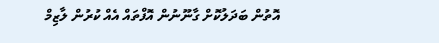އޮތުން ބަދަލުކޮށް ގާނޫނުން އޮފްތައް އެއް ކުރުން ލާޒިމް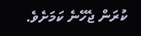ކުރަން ޖެހޭނެ ކަމަށެވެ.